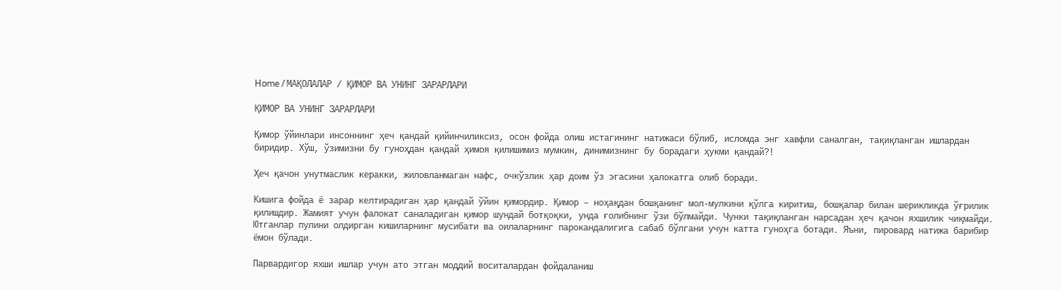Home / МАҚОЛАЛАР / ҚИМОР ВА УНИНГ ЗАРАРЛАРИ

ҚИМОР ВА УНИНГ ЗАРАРЛАРИ

Қимор ўйинлари инсоннинг ҳеч қандай қийинчиликсиз, осон фойда олиш истагининг натижаси бўлиб, исломда энг хавфли саналган, тақиқланган ишлардан биридир. Хўш, ўзимизни бу гуноҳдан қандай ҳимоя қилишимиз мумкин, динимизнинг бу борадаги ҳукми қандай?!

Ҳеч қачон унутмаслик керакки, жиловланмаган нафс, очкўзлик ҳар доим ўз эгасини ҳалокатга олиб боради.

Кишига фойда ё зарар келтирадиган ҳар қандай ўйин қимордир. Қимор – ноҳақдан бошқанинг мол-мулкини қўлга киритиш, бошқалар билан шерикликда ўғрилик қилишдир. Жамият учун фалокат саналадиган қимор шундай ботқоқки, унда ғолибнинг ўзи бўлмайди. Чунки тақиқланган нарсадан ҳеч қачон яхшилик чиқмайди. Ютганлар пулини олдирган кишиларнинг мусибати ва оилаларнинг парокандалигига сабаб бўлгани учун катта гуноҳга ботади. Яъни, пировард натижа барибир ёмон бўлади.

Парвардигор яхши ишлар учун ато этган моддий воситалардан фойдаланиш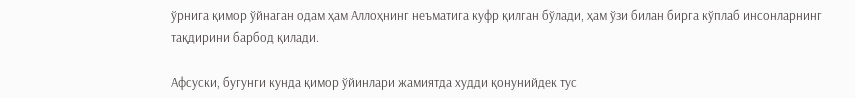ўрнига қимор ўйнаган одам ҳам Аллоҳнинг неъматига куфр қилган бўлади, ҳам ўзи билан бирга кўплаб инсонларнинг тақдирини барбод қилади.

Афсуски, бугунги кунда қимор ўйинлари жамиятда худди қонунийдек тус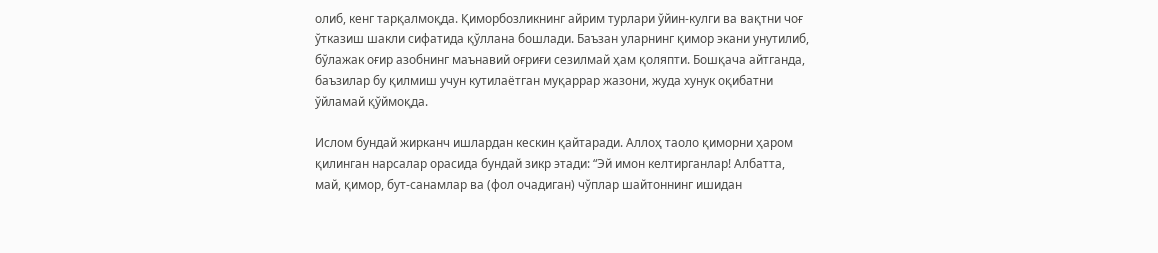олиб, кенг тарқалмоқда. Қиморбозликнинг айрим турлари ўйин-кулги ва вақтни чоғ ўтказиш шакли сифатида қўллана бошлади. Баъзан уларнинг қимор экани унутилиб, бўлажак оғир азобнинг маънавий оғриғи сезилмай ҳам қоляпти. Бошқача айтганда, баъзилар бу қилмиш учун кутилаётган муқаррар жазони, жуда хунук оқибатни ўйламай қўймоқда.

Ислом бундай жирканч ишлардан кескин қайтаради. Аллоҳ таоло қиморни ҳаром қилинган нарсалар орасида бундай зикр этади: “Эй имон келтирганлар! Албатта, май, қимор, бут-санамлар ва (фол очадиган) чўплар шайтоннинг ишидан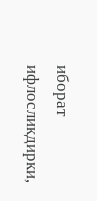иборат ифлосликдирки,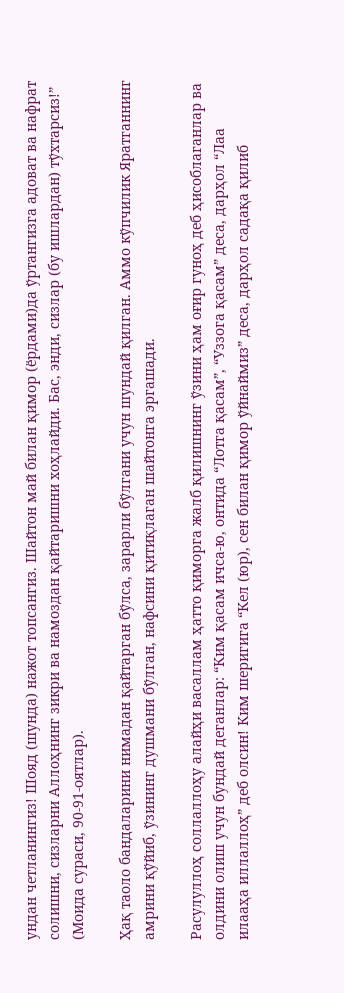ундан четланингиз! Шояд (шунда) нажот топсангиз. Шайтон май билан қимор (ёрдами)да ўртангизга адоват ва нафрат солишни, сизларни Аллоҳнинг зикри ва намоздан қайтаришни хоҳлайди. Бас, энди, сизлар (бу ишлардан) тўхтарсиз!” (Моида сураси, 90-91-оятлар).

Ҳақ таоло бандаларини нимадан қайтарган бўлса, зарарли бўлгани учун шундай қилган. Аммо кўпчилик Яратганнинг амрини қўйиб, ўзининг душмани бўлган, нафсини қитиқлаган шайтонга эргашади.

Расулуллоҳ соллаллоҳу алайҳи васаллам ҳатто қиморга жалб қилишнинг ўзини ҳам оғир гуноҳ деб ҳисоблаганлар ва олдини олиш учун бундай деганлар: “Ким қасам ичса-ю, онтида “Лотга қасам”, “Уззога қасам” деса, дарҳол “Лаа илааҳа иллаллоҳ” деб олсин! Ким шеригига “Кел (юр), сен билан қимор ўйнаймиз” деса, дарҳол садақа қилиб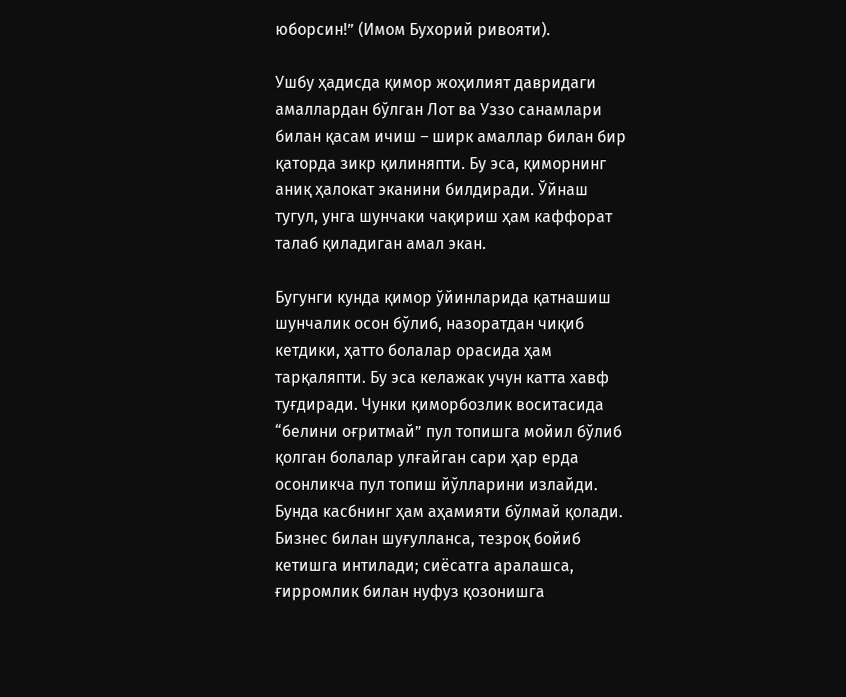юборсин!” (Имом Бухорий ривояти).

Ушбу ҳадисда қимор жоҳилият давридаги амаллардан бўлган Лот ва Уззо санамлари билан қасам ичиш – ширк амаллар билан бир қаторда зикр қилиняпти. Бу эса, қиморнинг аниқ ҳалокат эканини билдиради. Ўйнаш тугул, унга шунчаки чақириш ҳам каффорат талаб қиладиган амал экан.

Бугунги кунда қимор ўйинларида қатнашиш шунчалик осон бўлиб, назоратдан чиқиб кетдики, ҳатто болалар орасида ҳам тарқаляпти. Бу эса келажак учун катта хавф туғдиради. Чунки қиморбозлик воситасида “белини оғритмай” пул топишга мойил бўлиб қолган болалар улғайган сари ҳар ерда осонликча пул топиш йўлларини излайди. Бунда касбнинг ҳам аҳамияти бўлмай қолади. Бизнес билан шуғулланса, тезроқ бойиб кетишга интилади; сиёсатга аралашса, ғирромлик билан нуфуз қозонишга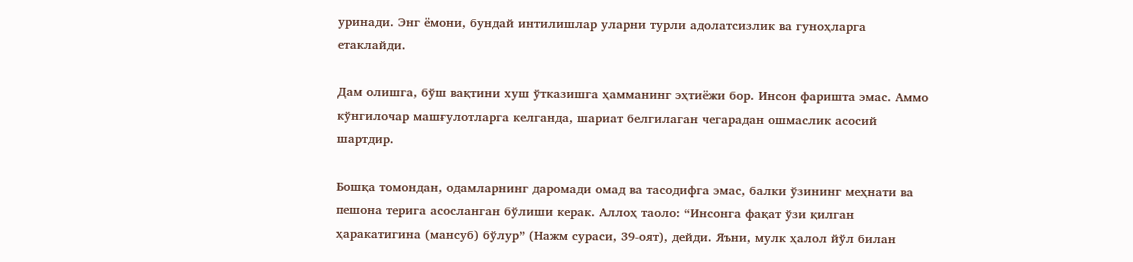уринади. Энг ёмони, бундай интилишлар уларни турли адолатсизлик ва гуноҳларга етаклайди.

Дам олишга, бўш вақтини хуш ўтказишга ҳамманинг эҳтиёжи бор. Инсон фаришта эмас. Аммо кўнгилочар машғулотларга келганда, шариат белгилаган чегарадан ошмаслик асосий шартдир.

Бошқа томондан, одамларнинг даромади омад ва тасодифга эмас, балки ўзининг меҳнати ва пешона терига асосланган бўлиши керак. Аллоҳ таоло: “Инсонга фақат ўзи қилган ҳаракатигина (мансуб) бўлур” (Нажм сураси, 39-оят), дейди. Яъни, мулк ҳалол йўл билан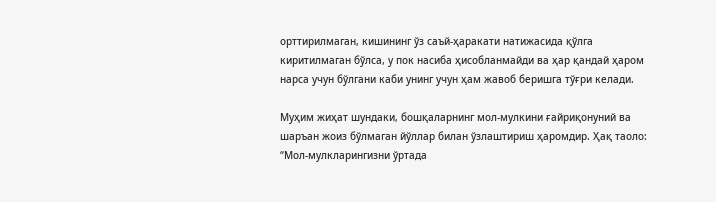орттирилмаган, кишининг ўз саъй-ҳаракати натижасида қўлга киритилмаган бўлса, у пок насиба ҳисобланмайди ва ҳар қандай ҳаром нарса учун бўлгани каби унинг учун ҳам жавоб беришга тўғри келади.

Муҳим жиҳат шундаки, бошқаларнинг мол-мулкини ғайриқонуний ва шаръан жоиз бўлмаган йўллар билан ўзлаштириш ҳаромдир. Ҳақ таоло: “Мол-мулкларингизни ўртада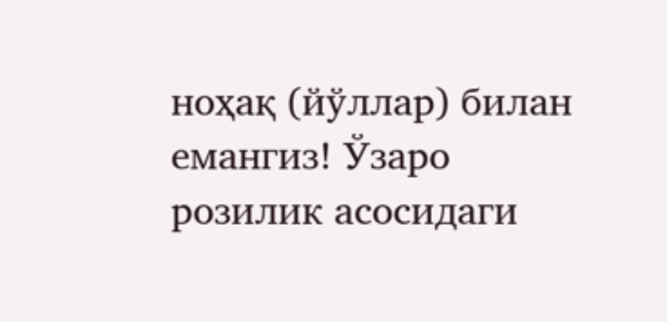ноҳақ (йўллар) билан емангиз! Ўзаро розилик асосидаги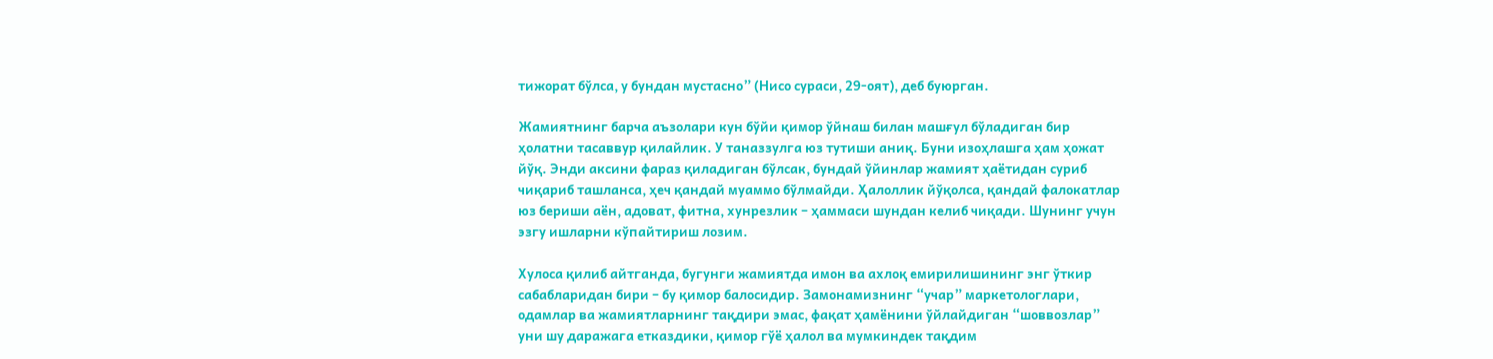тижорат бўлса, у бундан мустасно” (Нисо сураси, 29-оят), деб буюрган.

Жамиятнинг барча аъзолари кун бўйи қимор ўйнаш билан машғул бўладиган бир ҳолатни тасаввур қилайлик. У таназзулга юз тутиши аниқ. Буни изоҳлашга ҳам ҳожат йўқ. Энди аксини фараз қиладиган бўлсак, бундай ўйинлар жамият ҳаётидан суриб чиқариб ташланса, ҳеч қандай муаммо бўлмайди. Ҳалоллик йўқолса, қандай фалокатлар юз бериши аён, адоват, фитна, хунрезлик – ҳаммаси шундан келиб чиқади. Шунинг учун эзгу ишларни кўпайтириш лозим.

Хулоса қилиб айтганда, бугунги жамиятда имон ва ахлоқ емирилишининг энг ўткир сабабларидан бири – бу қимор балосидир. Замонамизнинг “учар” маркетологлари, одамлар ва жамиятларнинг тақдири эмас, фақат ҳамёнини ўйлайдиган “шоввозлар” уни шу даражага етказдики, қимор гўё ҳалол ва мумкиндек тақдим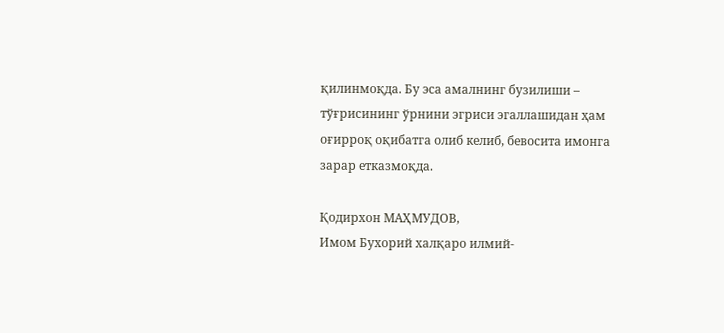қилинмоқда. Бу эса амалнинг бузилиши – тўғрисининг ўрнини эгриси эгаллашидан ҳам оғирроқ оқибатга олиб келиб, бевосита имонга зарар етказмоқда.

Қодирхон МАҲМУДОВ,
Имом Бухорий халқаро илмий-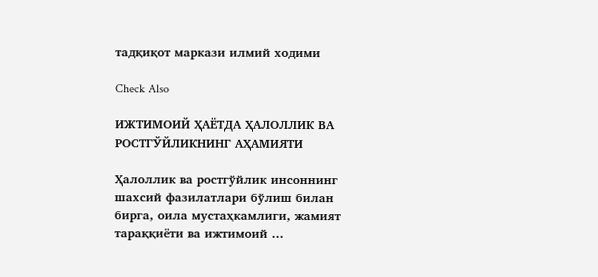тадқиқот маркази илмий ходими

Check Also

ИЖТИМОИЙ ҲАЁТДА ҲАЛОЛЛИК ВА РОСТГЎЙЛИКНИНГ АҲАМИЯТИ

Ҳалоллик ва ростгўйлик инсоннинг шахсий фазилатлари бўлиш билан бирга, оила мустаҳкамлиги, жамият тараққиёти ва ижтимоий …